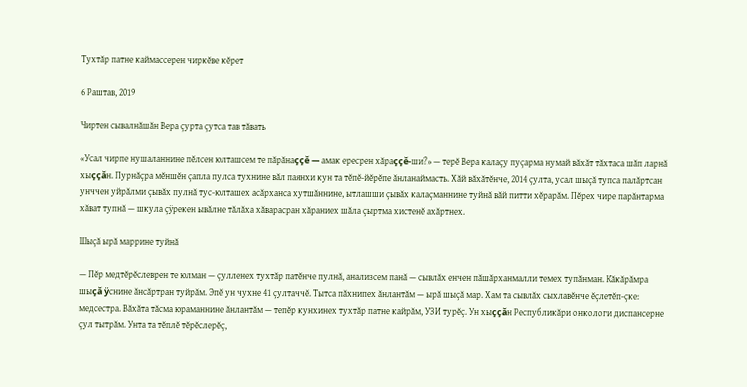Тухтăр патне каймассерен чиркĕве кĕрет

6 Раштав, 2019

Чиртен сывалнăшăн Вера çурта çутса тав тăвать

«Усал чирпе нушаланнине пĕлсен юлташсем те пăрăнаççĕ — амак ересрен хăраççĕ-ши?» — терĕ Вера калаçу пуçарма нумай вăхăт тăхтаса шăп ларнă хыççăн. Пурнăçра мĕншĕн çапла пулса тухнине вăл паянхи кун та тĕпĕ-йĕрĕпе ăнланаймасть. Хăй вăхăтĕнче, 2014 çулта, усал шыçă тупса палăртсан унччен уйрăлми çывăх пулнă тус-юлташех асăрханса хутшăннине, ытлашши çывăх калаçманнине туйнă вăй питти хĕрарăм. Пĕрех чире парăнтарма хăват тупнă — шкула çÿрекен ывăлне тăлăха хăварасран хăраниех шăла çыртма хистенĕ ахăртнех.

Шыçă ырă маррине туйнă

— Пĕр медтĕрĕслеврен те юлман — çулленех тухтăр патĕнче пулнă, анализсем панă — сывлăх енчен пăшăрханмалли темех тупăнман. Кăкăрăмра шыçă ÿснине ăнсăртран туйрăм. Эпĕ ун чухне 41 çултаччĕ. Тытса пăхнипех ăнлантăм — ырă шыçă мар. Хам та сывлăх сыхлавĕнче ĕçлетĕп-çке: медсестра. Вăхăта тăсма юраманнине ăнлантăм — тепĕр кунхинех тухтăр патне кайрăм, УЗИ турĕç. Ун хыççăн Республикăри онкологи диспансерне çул тытрăм. Унта та тĕплĕ тĕрĕслерĕç,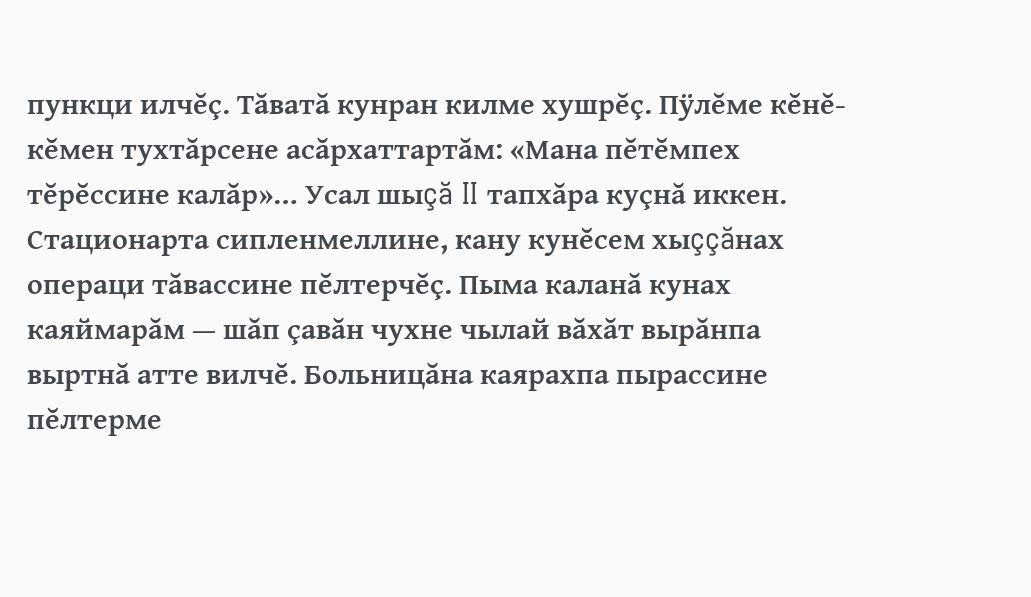пункци илчĕç. Тăватă кунран килме хушрĕç. Пÿлĕме кĕнĕ-кĕмен тухтăрсене асăрхаттартăм: «Мана пĕтĕмпех тĕрĕссине калăр»… Усал шыçă II тапхăра куçнă иккен. Стационарта сипленмеллине, кану кунĕсем хыççăнах операци тăвассине пĕлтерчĕç. Пыма каланă кунах каяймарăм — шăп çавăн чухне чылай вăхăт вырăнпа выртнă атте вилчĕ. Больницăна каярахпа пырассине пĕлтерме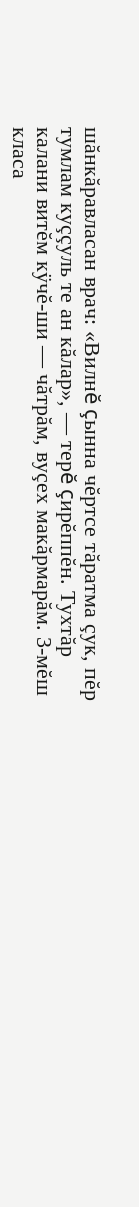шăнкăравласан врач: «Вилнĕ çынна чĕртсе тăратма çук, пĕр тумлам куççуль те ан кăлар», — терĕ çирĕппĕн. Тухтăр калани витĕм кÿчĕ-ши — чăтрăм, вуçех макăрмарăм. 3-мĕш класа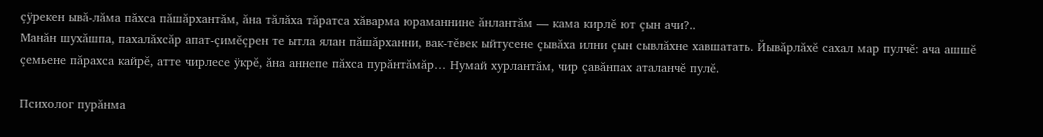çÿрекен ывă-лăма пăхса пăшăрхантăм, ăна тăлăха тăратса хăварма юраманнине ăнлантăм — кама кирлĕ ют çын ачи?..
Манăн шухăшпа, пахалăхсăр апат-çимĕçрен те ытла ялан пăшăрханни, вак-тĕвек ыйтусене çывăха илни çын сывлăхне хавшатать. Йывăрлăхĕ сахал мар пулчĕ: ача ашшĕ çемьене пăрахса кайрĕ, атте чирлесе ÿкрĕ, ăна аннепе пăхса пурăнтăмăр… Нумай хурлантăм, чир çавăнпах аталанчĕ пулĕ.

Психолог пурăнма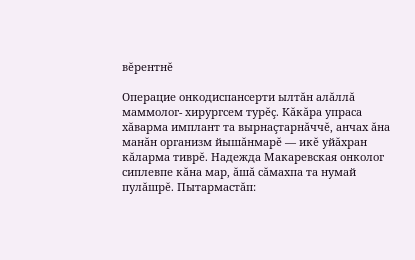вĕрентнĕ

Операцие онкодиспансерти ылтăн алăллă маммолог- хирургсем турĕç. Кăкăра упраса хăварма имплант та вырнаçтарнăччĕ, анчах ăна манăн организм йышăнмарĕ — икĕ уйăхран кăларма тиврĕ. Надежда Макаревская онколог сиплевпе кăна мар, ăшă сăмахпа та нумай пулăшрĕ. Пытармастăп: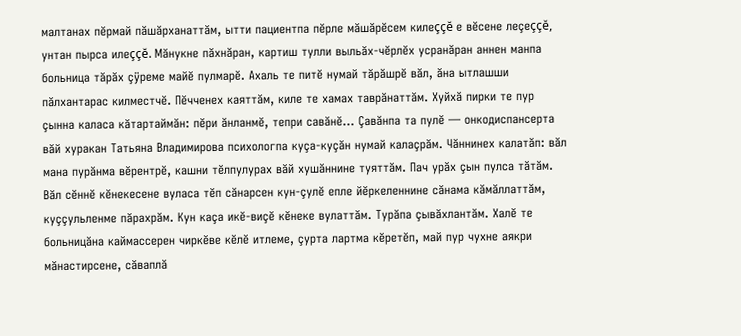малтанах пĕрмай пăшăрханаттăм, ытти пациентпа пĕрле мăшăрĕсем килеççĕ е вĕсене леçеççĕ, унтан пырса илеççĕ. Мăнукне пăхнăран, картиш тулли выльăх-чĕрлĕх усранăран аннен манпа больница тăрăх çÿреме майĕ пулмарĕ. Ахаль те питĕ нумай тăрăшрĕ вăл, ăна ытлашши пăлхантарас килместчĕ. Пĕчченех каяттăм, киле те хамах таврăнаттăм. Хуйхă пирки те пур çынна каласа кăтартаймăн: пĕри ăнланмĕ, тепри савăнĕ… Çавăнпа та пулĕ — онкодиспансерта вăй хуракан Татьяна Владимирова психологпа куçа-куçăн нумай калаçрăм. Чăннинех калатăп: вăл мана пурăнма вĕрентрĕ, кашни тĕлпулурах вăй хушăннине туяттăм. Пач урăх çын пулса тăтăм. Вăл сĕннĕ кĕнекесене вуласа тĕп сăнарсен кун-çулĕ епле йĕркеленнине сăнама кăмăллаттăм, куççульленме пăрахрăм. Кун каçа икĕ-виçĕ кĕнеке вулаттăм. Турăпа çывăхлантăм. Халĕ те больницăна каймассерен чиркĕве кĕлĕ итлеме, çурта лартма кĕретĕп, май пур чухне аякри мăнастирсене, сăваплă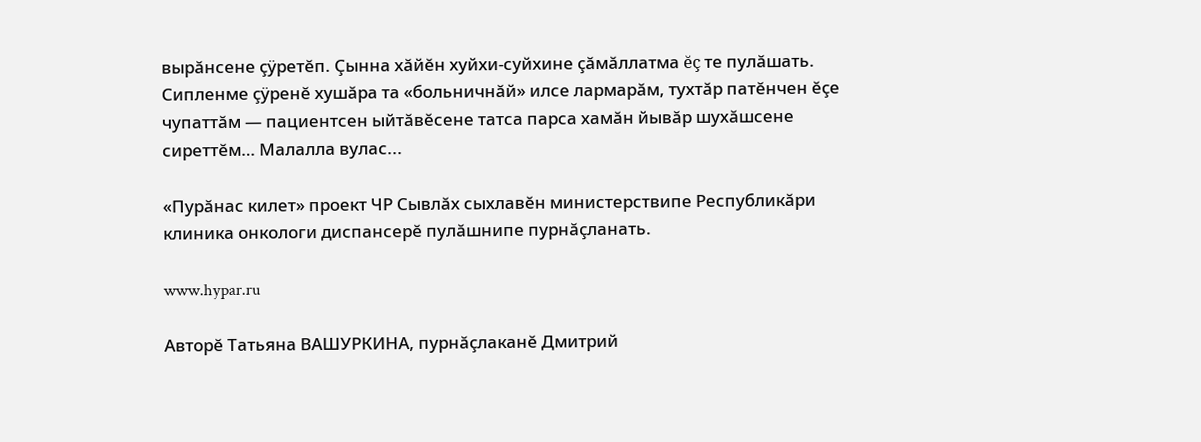вырăнсене çÿретĕп. Çынна хăйĕн хуйхи-суйхине çăмăллатма ĕç те пулăшать. Сипленме çÿренĕ хушăра та «больничнăй» илсе лармарăм, тухтăр патĕнчен ĕçе чупаттăм — пациентсен ыйтăвĕсене татса парса хамăн йывăр шухăшсене сиреттĕм… Малалла вулас...

«Пурăнас килет» проект ЧР Сывлăх сыхлавĕн министерствипе Республикăри клиника онкологи диспансерĕ пулăшнипе пурнăçланать.

www.hypar.ru

Авторĕ Татьяна ВАШУРКИНА, пурнăçлаканĕ Дмитрий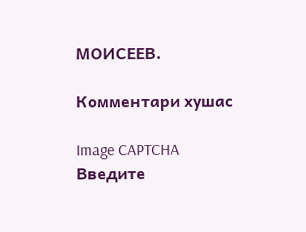МОИСЕЕВ.

Комментари хушас

Image CAPTCHA
Введите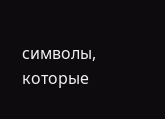символы, которые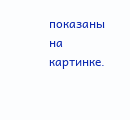показаны на картинке.